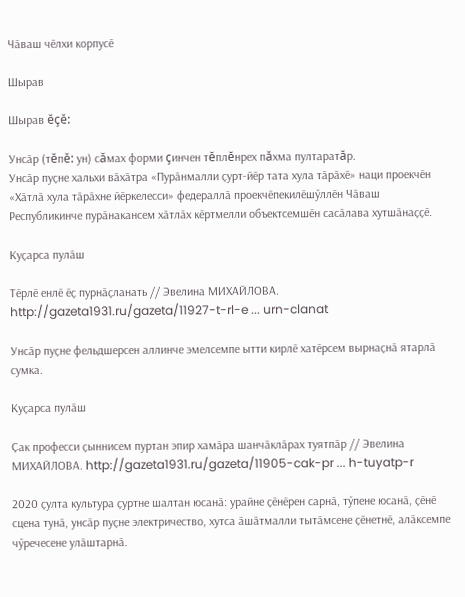Чӑваш чӗлхи корпусӗ

Шырав

Шырав ĕçĕ:

Унсӑр (тĕпĕ: ун) сăмах форми çинчен тĕплĕнрех пăхма пултаратăр.
Унсӑр пуҫне хальхи вӑхӑтра «Пурӑнмалли ҫурт-йӗр тата хула тӑрӑхӗ» наци проекчӗн «Хӑтлӑ хула тӑрӑхне йӗркелесси» федераллӑ проекчӗпекилӗшӳллӗн Чӑваш Республикинче пурӑнакансем хӑтлӑх кӗртмелли объектсемшӗн сасӑлава хутшӑнаҫҫӗ.

Куҫарса пулӑш

Тӗрлӗ енлӗ ӗҫ пурнӑҫланать // Эвелина МИХАЙЛОВА. http://gazeta1931.ru/gazeta/11927-t-rl-e ... urn-clanat

Унсӑр пуҫне фельдшерсен аллинче эмелсемпе ытти кирлӗ хатӗрсем вырнаҫнӑ ятарлӑ сумка.

Куҫарса пулӑш

Ҫак професси ҫыннисем пуртан эпир хамӑра шанчӑклӑрах туятпӑр // Эвелина МИХАЙЛОВА. http://gazeta1931.ru/gazeta/11905-cak-pr ... h-tuyatp-r

2020 ҫулта культура ҫуртне шалтан юсанӑ: урайне ҫӗнӗрен сарнӑ, тӳпене юсанӑ, ҫӗнӗ сцена тунӑ, унсӑр пуҫне электричество, хутса ӑшӑтмалли тытӑмсене ҫӗнетнӗ, алӑксемпе чӳречесене улӑштарнӑ.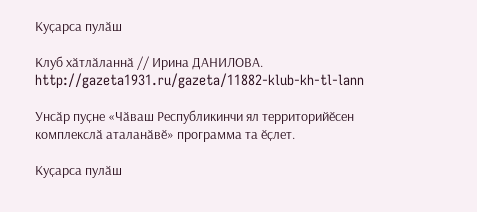Куҫарса пулӑш

Клуб хӑтлӑланнӑ // Ирина ДАНИЛОВА. http://gazeta1931.ru/gazeta/11882-klub-kh-tl-lann

Унсӑр пуҫне «Чӑваш Республикинчи ял территорийӗсен комплекслӑ аталанӑвӗ» программа та ӗҫлет.

Куҫарса пулӑш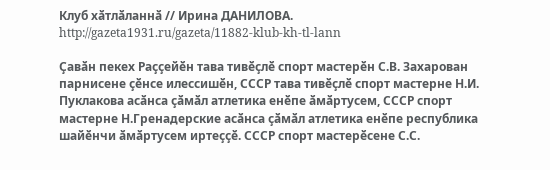Клуб хӑтлӑланнӑ // Ирина ДАНИЛОВА. http://gazeta1931.ru/gazeta/11882-klub-kh-tl-lann

Ҫавӑн пекех Раҫҫейӗн тава тивӗҫлӗ спорт мастерӗн С.В. Захарован парнисене ҫӗнсе илессишӗн, СССР тава тивӗҫлӗ спорт мастерне Н.И. Пуклакова асӑнса ҫӑмӑл атлетика енӗпе ӑмӑртусем, СССР спорт мастерне Н.Гренадерские асӑнса ҫӑмӑл атлетика енӗпе республика шайӗнчи ӑмӑртусем иртеҫҫӗ. СССР спорт мастерӗсене С.С.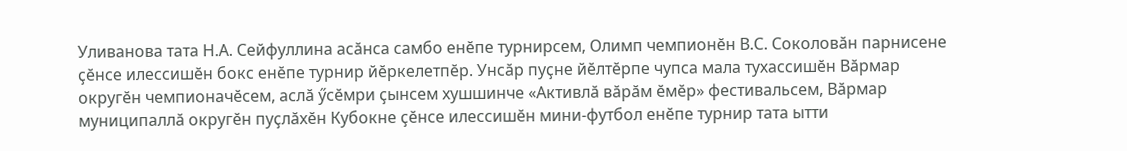Уливанова тата Н.А. Сейфуллина асӑнса самбо енӗпе турнирсем, Олимп чемпионӗн В.С. Соколовӑн парнисене ҫӗнсе илессишӗн бокс енӗпе турнир йӗркелетпӗр. Унсӑр пуҫне йӗлтӗрпе чупса мала тухассишӗн Вӑрмар округӗн чемпионачӗсем, аслӑ ӳсӗмри ҫынсем хушшинче «Активлӑ вӑрӑм ӗмӗр» фестивальсем, Вӑрмар муниципаллӑ округӗн пуҫлӑхӗн Кубокне ҫӗнсе илессишӗн мини-футбол енӗпе турнир тата ытти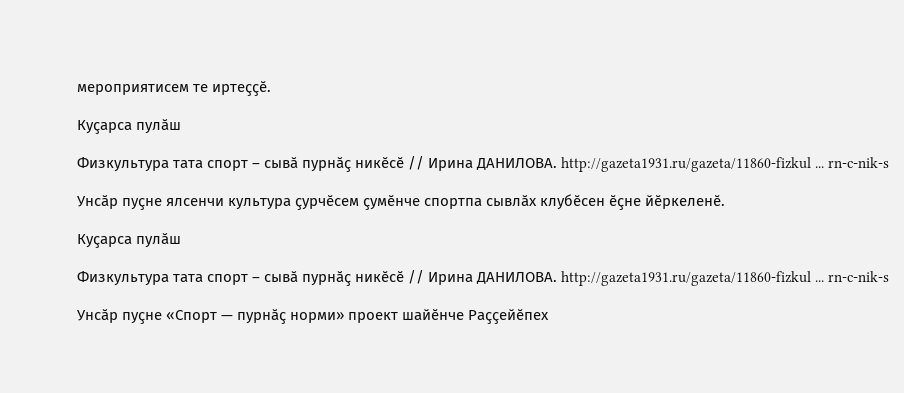мероприятисем те иртеҫҫӗ.

Куҫарса пулӑш

Физкультура тата спорт – сывӑ пурнӑҫ никӗсӗ // Ирина ДАНИЛОВА. http://gazeta1931.ru/gazeta/11860-fizkul ... rn-c-nik-s

Унсӑр пуҫне ялсенчи культура ҫурчӗсем ҫумӗнче спортпа сывлӑх клубӗсен ӗҫне йӗркеленӗ.

Куҫарса пулӑш

Физкультура тата спорт – сывӑ пурнӑҫ никӗсӗ // Ирина ДАНИЛОВА. http://gazeta1931.ru/gazeta/11860-fizkul ... rn-c-nik-s

Унсӑр пуҫне «Спорт — пурнӑҫ норми» проект шайӗнче Раҫҫейӗпех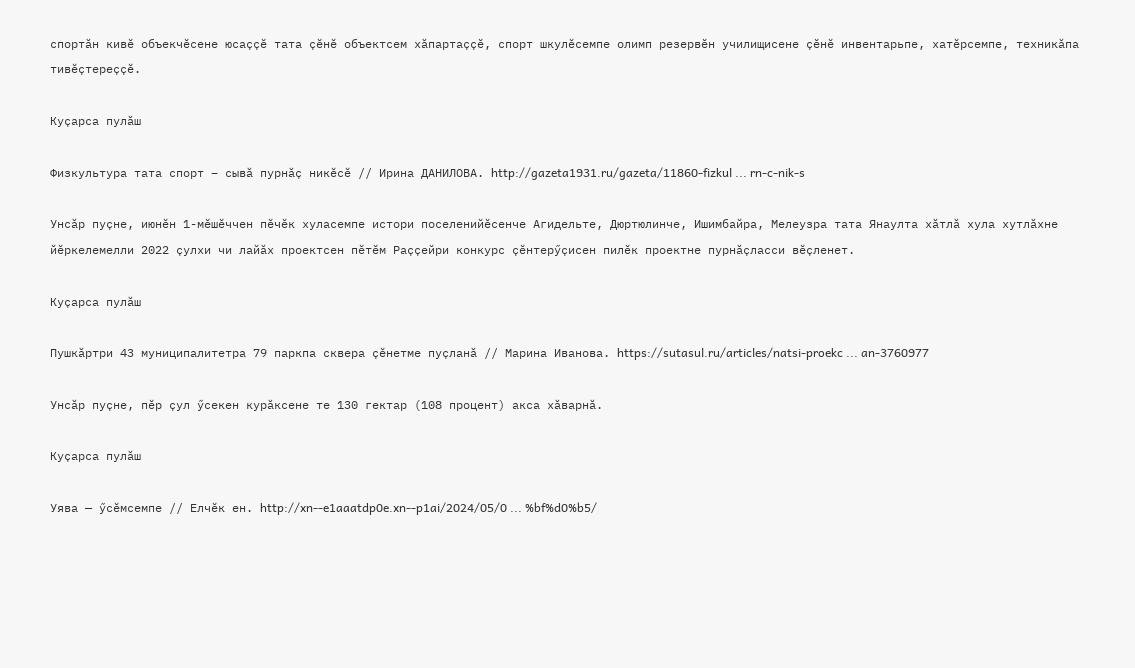спортӑн кивӗ объекчӗсене юсаҫҫӗ тата ҫӗнӗ объектсем хӑпартаҫҫӗ, спорт шкулӗсемпе олимп резервӗн училищисене ҫӗнӗ инвентарьпе, хатӗрсемпе, техникӑпа тивӗҫтереҫҫӗ.

Куҫарса пулӑш

Физкультура тата спорт – сывӑ пурнӑҫ никӗсӗ // Ирина ДАНИЛОВА. http://gazeta1931.ru/gazeta/11860-fizkul ... rn-c-nik-s

Унсӑр пуҫне, июнӗн 1-мӗшӗччен пӗчӗк хуласемпе истори поселенийӗсенче Агидельте, Дюртюлинче, Ишимбайра, Мелеузра тата Янаулта хӑтлӑ хула хутлӑхне йӗркелемелли 2022 ҫулхи чи лайӑх проектсен пӗтӗм Раҫҫейри конкурс ҫӗнтерӳҫисен пилӗк проектне пурнӑҫласси вӗҫленет.

Куҫарса пулӑш

Пушкӑртри 43 муниципалитетра 79 паркпа сквера ҫӗнетме пуҫланӑ // Марина Иванова. https://sutasul.ru/articles/natsi-proekc ... an-3760977

Унсӑр пуҫне, пӗр ҫул ӳсекен курӑксене те 130 гектар (108 процент) акса хӑварнӑ.

Куҫарса пулӑш

Уява — ӳсӗмсемпе // Елчӗк ен. http://xn--e1aaatdp0e.xn--p1ai/2024/05/0 ... %bf%d0%b5/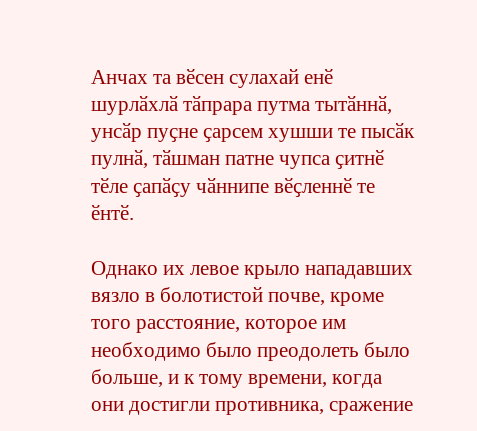Анчах та вӗсен сулахай енӗ шурлӑхлӑ тӑпрара путма тытӑннӑ, унсӑр пуҫне ҫарсем хушши те пысӑк пулнӑ, тӑшман патне чупса ҫитнӗ тӗле ҫапӑҫу чӑннипе вӗҫленнӗ те ӗнтӗ.

Однако их левое крыло нападавших вязло в болотистой почве, кроме того расстояние, которое им необходимо было преодолеть было больше, и к тому времени, когда они достигли противника, сражение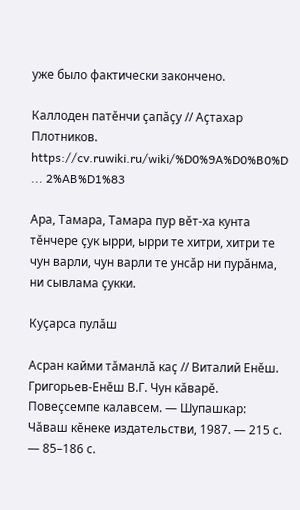уже было фактически закончено.

Каллоден патӗнчи ҫапӑҫу // Аҫтахар Плотников. https://cv.ruwiki.ru/wiki/%D0%9A%D0%B0%D ... 2%AB%D1%83

Ара, Тамара, Тамара пур вӗт-ха кунта тӗнчере ҫук ырри, ырри те хитри, хитри те чун варли, чун варли те унсӑр ни пурӑнма, ни сывлама ҫукки.

Куҫарса пулӑш

Асран кайми тӑманлӑ каҫ // Виталий Енӗш. Григорьев-Енӗш В.Г. Чун кӑварӗ. Повеҫсемпе калавсем. — Шупашкар: Чӑваш кӗнеке издательстви, 1987. — 215 с. — 85–186 с.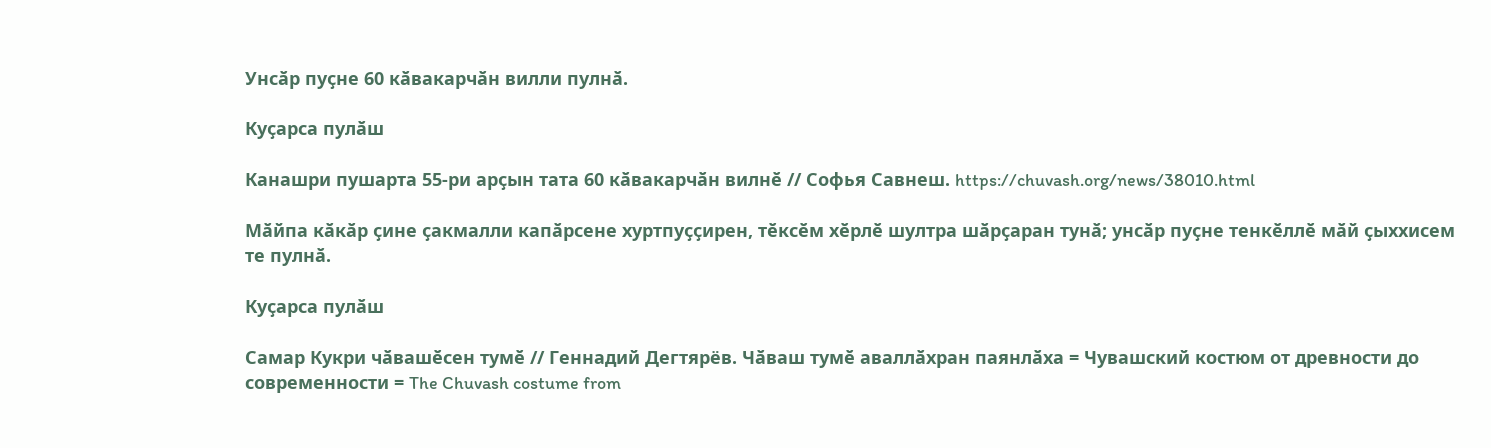Унсӑр пуҫне 60 кӑвакарчӑн вилли пулнӑ.

Куҫарса пулӑш

Канашри пушарта 55-ри арҫын тата 60 кӑвакарчӑн вилнӗ // Софья Савнеш. https://chuvash.org/news/38010.html

Мӑйпа кӑкӑр ҫине ҫакмалли капӑрсене хуртпуҫҫирен, тӗксӗм хӗрлӗ шултра шӑрҫаран тунӑ; унсӑр пуҫне тенкӗллӗ мӑй ҫыххисем те пулнӑ.

Куҫарса пулӑш

Самар Кукри чӑвашӗсен тумӗ // Геннадий Дегтярёв. Чӑваш тумӗ аваллӑхран паянлӑха = Чувашский костюм от древности до современности = The Chuvash costume from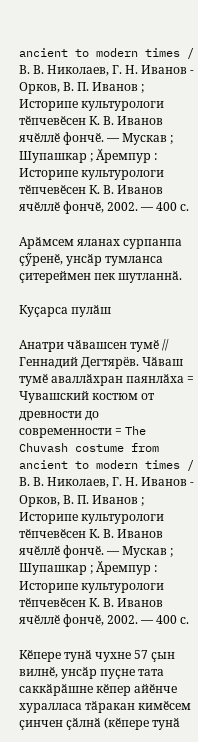ancient to modern times / В. В. Николаев, Г. Н. Иванов - Орков, В. П. Иванов ; Историпе культурологи тӗпчевӗсен К. В. Иванов ячӗллӗ фончӗ. — Мускав ; Шупашкар ; Ӑремпур : Историпе культурологи тӗпчевӗсен К. В. Иванов ячӗллӗ фончӗ, 2002. — 400 с.

Арӑмсем яланах сурпанпа ҫӳренӗ, унсӑр тумланса ҫитереймен пек шутланнӑ.

Куҫарса пулӑш

Анатри чӑвашсен тумӗ // Геннадий Дегтярёв. Чӑваш тумӗ аваллӑхран паянлӑха = Чувашский костюм от древности до современности = The Chuvash costume from ancient to modern times / В. В. Николаев, Г. Н. Иванов - Орков, В. П. Иванов ; Историпе культурологи тӗпчевӗсен К. В. Иванов ячӗллӗ фончӗ. — Мускав ; Шупашкар ; Ӑремпур : Историпе культурологи тӗпчевӗсен К. В. Иванов ячӗллӗ фончӗ, 2002. — 400 с.

Кӗпере тунӑ чухне 57 ҫын вилнӗ, унсӑр пуҫне тата саккӑрӑшне кӗпер айӗнче хуралласа тӑракан кимӗсем ҫинчен ҫӑлнӑ (кӗпере тунӑ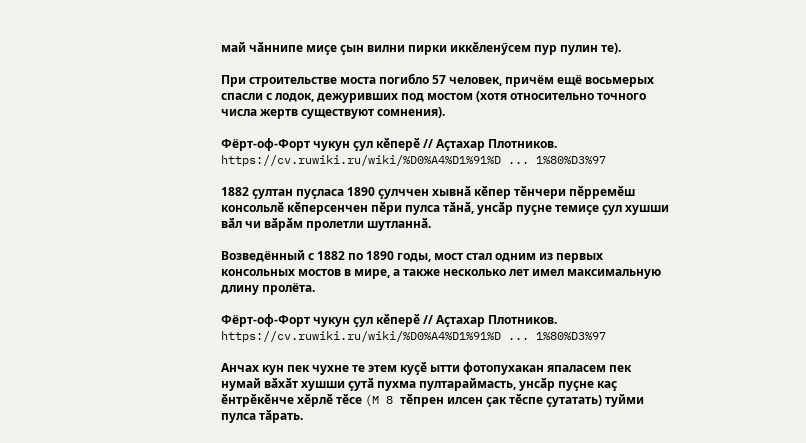май чӑннипе миҫе ҫын вилни пирки иккӗленӳсем пур пулин те).

При строительстве моста погибло 57 человек, причём ещё восьмерых спасли с лодок, дежуривших под мостом (хотя относительно точного числа жертв существуют сомнения).

Фёрт-оф-Форт чукун ҫул кӗперӗ // Аҫтахар Плотников. https://cv.ruwiki.ru/wiki/%D0%A4%D1%91%D ... 1%80%D3%97

1882 ҫултан пуҫласа 1890 ҫулччен хывнӑ кӗпер тӗнчери пӗрремӗш консольлӗ кӗперсенчен пӗри пулса тӑнӑ, унсӑр пуҫне темиҫе ҫул хушши вӑл чи вӑрӑм пролетли шутланнӑ.

Возведённый с 1882 по 1890 годы, мост стал одним из первых консольных мостов в мире, а также несколько лет имел максимальную длину пролёта.

Фёрт-оф-Форт чукун ҫул кӗперӗ // Аҫтахар Плотников. https://cv.ruwiki.ru/wiki/%D0%A4%D1%91%D ... 1%80%D3%97

Анчах кун пек чухне те этем куҫӗ ытти фотопухакан япаласем пек нумай вӑхӑт хушши ҫутӑ пухма пултараймасть, унсӑр пуҫне каҫ ӗнтрӗкӗнче хӗрлӗ тӗсе (M 8 тӗпрен илсен ҫак тӗспе ҫутатать) туйми пулса тӑрать.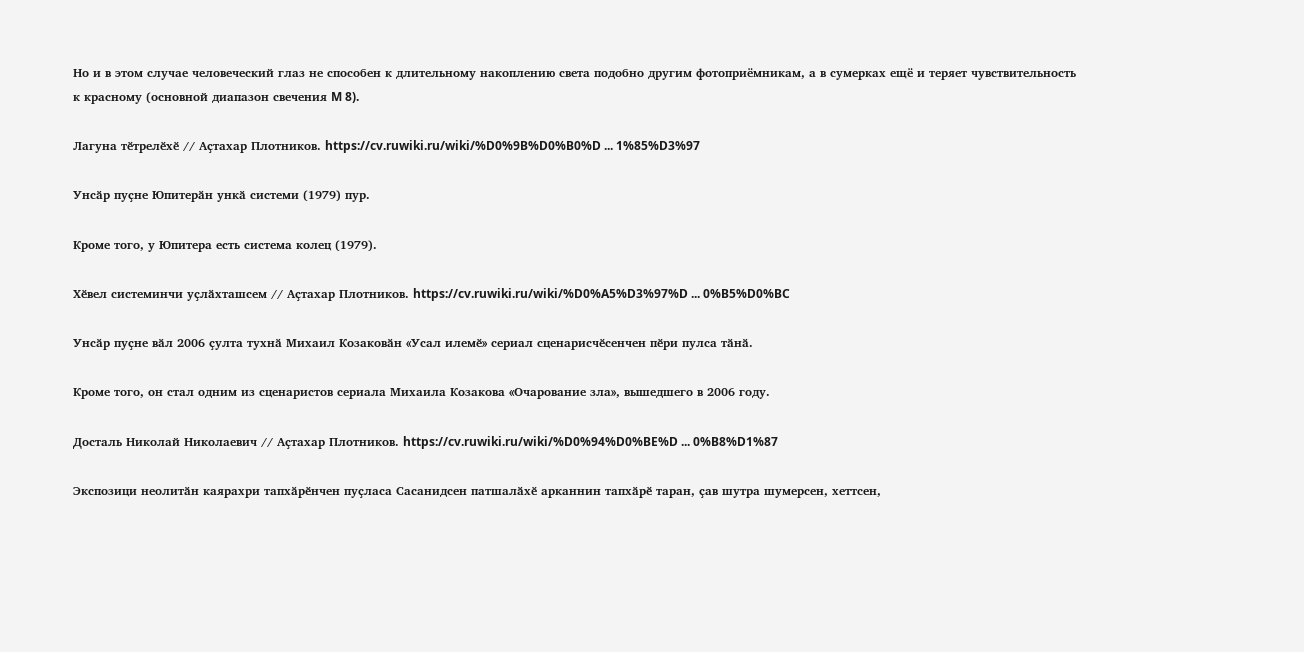Но и в этом случае человеческий глаз не способен к длительному накоплению света подобно другим фотоприёмникам, а в сумерках ещё и теряет чувствительность к красному (основной диапазон свечения M 8).

Лагуна тӗтрелӗхӗ // Аҫтахар Плотников. https://cv.ruwiki.ru/wiki/%D0%9B%D0%B0%D ... 1%85%D3%97

Унсӑр пуҫне Юпитерӑн ункӑ системи (1979) пур.

Кроме того, у Юпитера есть система колец (1979).

Хӗвел системинчи уҫлӑхташсем // Аҫтахар Плотников. https://cv.ruwiki.ru/wiki/%D0%A5%D3%97%D ... 0%B5%D0%BC

Унсӑр пуҫне вӑл 2006 ҫулта тухнӑ Михаил Козаковӑн «Усал илемӗ» сериал сценарисчӗсенчен пӗри пулса тӑнӑ.

Кроме того, он стал одним из сценаристов сериала Михаила Козакова «Очарование зла», вышедшего в 2006 году.

Досталь Николай Николаевич // Аҫтахар Плотников. https://cv.ruwiki.ru/wiki/%D0%94%D0%BE%D ... 0%B8%D1%87

Экспозици неолитӑн каярахри тапхӑрӗнчен пуҫласа Сасанидсен патшалӑхӗ арканнин тапхӑрӗ таран, ҫав шутра шумерсен, хеттсен,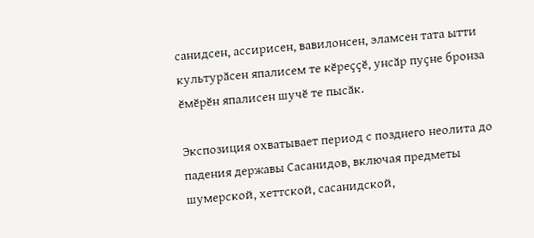санидсен, ассирисен, вавилонсен, эламсен тата ытти культурӑсен япалисем те кӗреҫҫӗ, унсӑр пуҫне бронза ӗмӗрӗн япалисен шучӗ те пысӑк.

Экспозиция охватывает период с позднего неолита до падения державы Сасанидов, включая предметы шумерской, хеттской, сасанидской,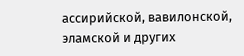ассирийской, вавилонской, эламской и других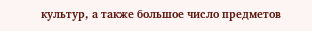культур, а также большое число предметов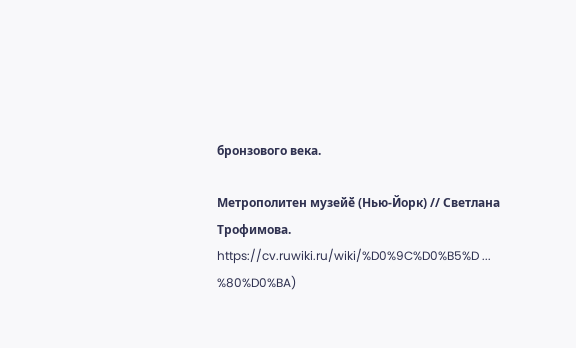бронзового века.

Метрополитен музейӗ (Нью-Йорк) // Светлана Трофимова. https://cv.ruwiki.ru/wiki/%D0%9C%D0%B5%D ... %80%D0%BA)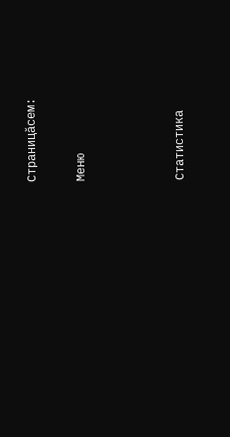Страницăсем:

Меню



Статистика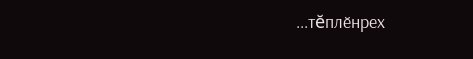...тĕплӗнрех